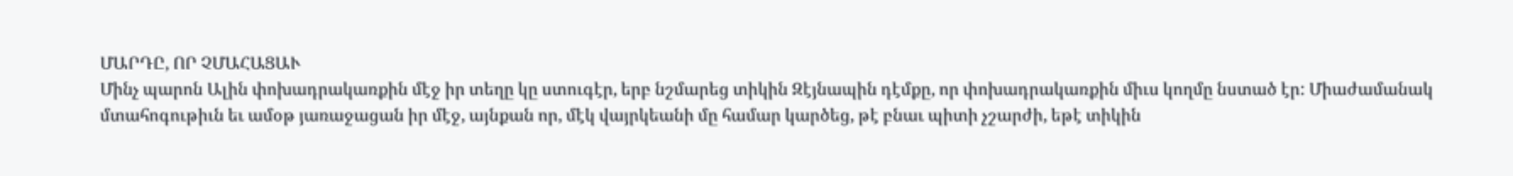ՄԱՐԴԸ, ՈՐ ՉՄԱՀԱՑԱՒ
Մինչ պարոն Ալին փոխադրակառքին մէջ իր տեղը կը ստուգէր, երբ նշմարեց տիկին Զէյնապին դէմքը, որ փոխադրակառքին միւս կողմը նստած էր: Միաժամանակ մտահոգութիւն եւ ամօթ յառաջացան իր մէջ, այնքան որ, մէկ վայրկեանի մը համար կարծեց, թէ բնաւ պիտի չշարժի, եթէ տիկին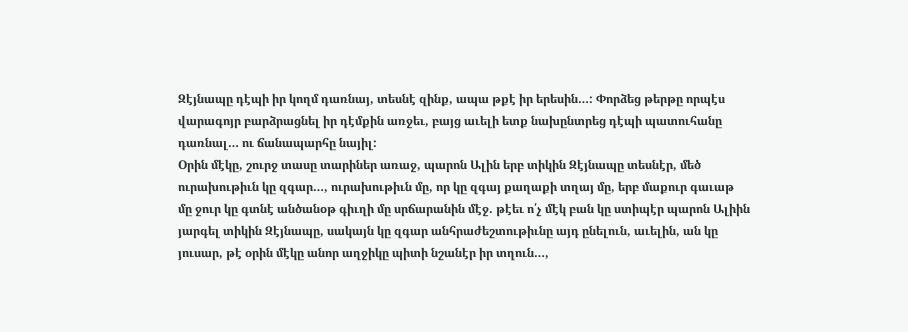Զէյնապը դէպի իր կողմ դառնայ, տեսնէ զինք, ապա թքէ իր երեսին…: Փորձեց թերթը որպէս վարագոյր բարձրացնել իր դէմքին առջեւ, բայց աւելի ետք նախընտրեց դէպի պատուհանը դառնալ… ու ճանապարհը նայիլ:
Օրին մէկը, շուրջ տասը տարիներ առաջ, պարոն Ալին երբ տիկին Զէյնապը տեսնէր, մեծ ուրախութիւն կը զգար…, ուրախութիւն մը, որ կը զգայ քաղաքի տղայ մը, երբ մաքուր գաւաթ մը ջուր կը գտնէ անծանօթ գիւղի մը սրճարանին մէջ. թէեւ ո՛չ մէկ բան կը ստիպէր պարոն Ալիին յարգել տիկին Զէյնապը, սակայն կը զգար անհրաժեշտութիւնը այդ ընելուն, աւելին, ան կը յուսար, թէ օրին մէկը անոր աղջիկը պիտի նշանէր իր տղուն…,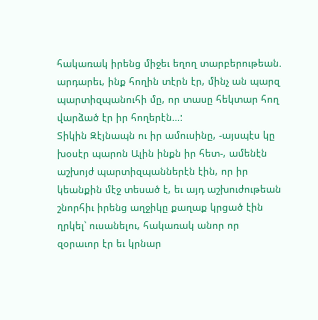հակառակ իրենց միջեւ եղող տարբերութեան. արդարեւ, ինք հողին տէրն էր, մինչ ան պարզ պարտիզպանուհի մը, որ տասը հեկտար հող վարձած էր իր հողերէն…:
Տիկին Զէյնապն ու իր ամուսինը, -այսպէս կը խօսէր պարոն Ալին ինքն իր հետ-, ամենէն աշխոյժ պարտիզպաններէն էին, որ իր կեանքին մէջ տեսած է, եւ այդ աշխուժութեան շնորհիւ իրենց աղջիկը քաղաք կրցած էին ղրկել՝ ուսանելու, հակառակ անոր որ զօրաւոր էր եւ կրնար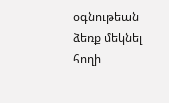օգնութեան ձեռք մեկնել հողի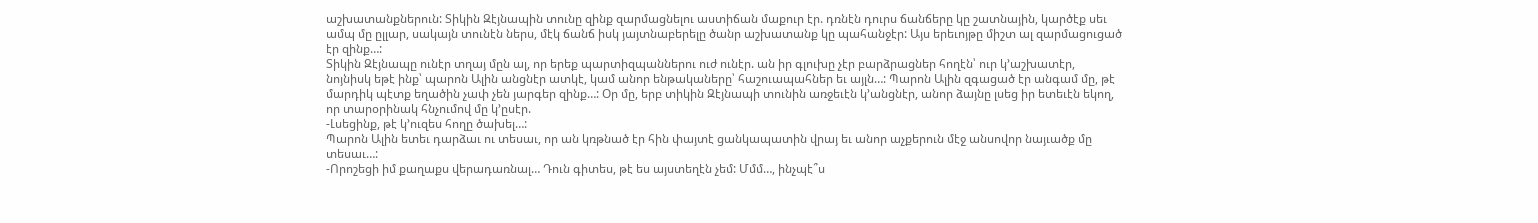աշխատանքներուն: Տիկին Զէյնապին տունը զինք զարմացնելու աստիճան մաքուր էր. դռնէն դուրս ճանճերը կը շատնային, կարծէք սեւ ամպ մը ըլլար, սակայն տունէն ներս, մէկ ճանճ իսկ յայտնաբերելը ծանր աշխատանք կը պահանջէր: Այս երեւոյթը միշտ ալ զարմացուցած էր զինք…:
Տիկին Զէյնապը ունէր տղայ մըն ալ, որ երեք պարտիզպաններու ուժ ունէր. ան իր գլուխը չէր բարձրացներ հողէն՝ ուր կ՚աշխատէր, նոյնիսկ եթէ ինք՝ պարոն Ալին անցնէր ատկէ, կամ անոր ենթակաները՝ հաշուապահներ եւ այլն…: Պարոն Ալին զգացած էր անգամ մը, թէ մարդիկ պէտք եղածին չափ չեն յարգեր զինք…: Օր մը, երբ տիկին Զէյնապի տունին առջեւէն կ՚անցնէր, անոր ձայնը լսեց իր ետեւէն եկող, որ տարօրինակ հնչումով մը կ՚ըսէր.
-Լսեցինք, թէ կ՚ուզես հողը ծախել…:
Պարոն Ալին ետեւ դարձաւ ու տեսաւ, որ ան կռթնած էր հին փայտէ ցանկապատին վրայ եւ անոր աչքերուն մէջ անսովոր նայւածք մը տեսաւ…:
-Որոշեցի իմ քաղաքս վերադառնալ… Դուն գիտես, թէ ես այստեղէն չեմ: Մմմ…, ինչպէ՞ս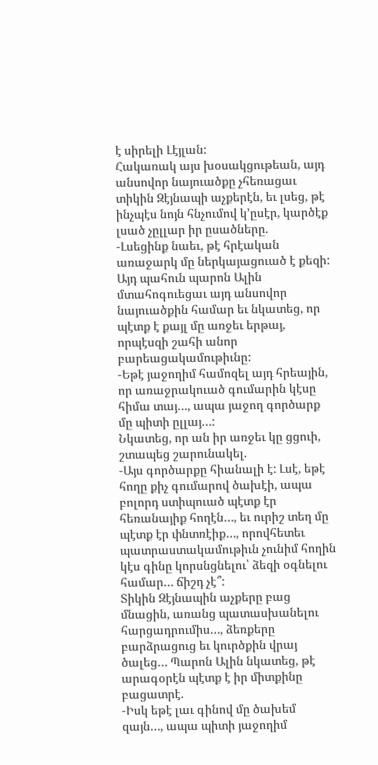է սիրելի Լէյլան:
Հակառակ այս խօսակցութեան, այդ անսովոր նայուածքը չհեռացաւ տիկին Զէյնապի աչքերէն, եւ լսեց, թէ ինչպէս նոյն հնչումով կ՚ըսէր, կարծէք լսած չըլլար իր ըսածները.
-Լսեցինք նաեւ, թէ հրէական առաջարկ մը ներկայացուած է քեզի:
Այդ պահուն պարոն Ալին մտահոգուեցաւ այդ անսովոր նայուածքին համար եւ նկատեց, որ պէտք է քայլ մը առջեւ երթայ, որպէսզի շահի անոր բարեացակամութիւնը:
-Եթէ յաջողիմ համոզել այդ հրեային, որ առաջրակուած գումարին կէսը հիմա տայ…, ապա յաջող գործարք մը պիտի ըլլայ…:
Նկատեց, որ ան իր առջեւ կը ցցուի, շտապեց շարունակել.
-Այս գործարքը հիանալի է: Լսէ, եթէ հողը քիչ գումարով ծախէի, ապա բոլորդ ստիպուած պէտք էր հեռանայիք հողէն…, եւ ուրիշ տեղ մը պէտք էր փնտռէիք…, որովհետեւ պատրաստակամութիւն չունիմ հողին կէս գինը կորսնցնելու՝ ձեզի օգնելու համար… ճիշդ չէ՞:
Տիկին Զէյնապին աչքերը բաց մնացին, առանց պատասխանելու հարցադրումիս…, ձեռքերը բարձրացուց եւ կուրծքին վրայ ծալեց… Պարոն Ալին նկատեց, թէ արագօրէն պէտք է իր միտքինը բացատրէ.
-Իսկ եթէ լաւ գինով մը ծախեմ զայն…, ապա պիտի յաջողիմ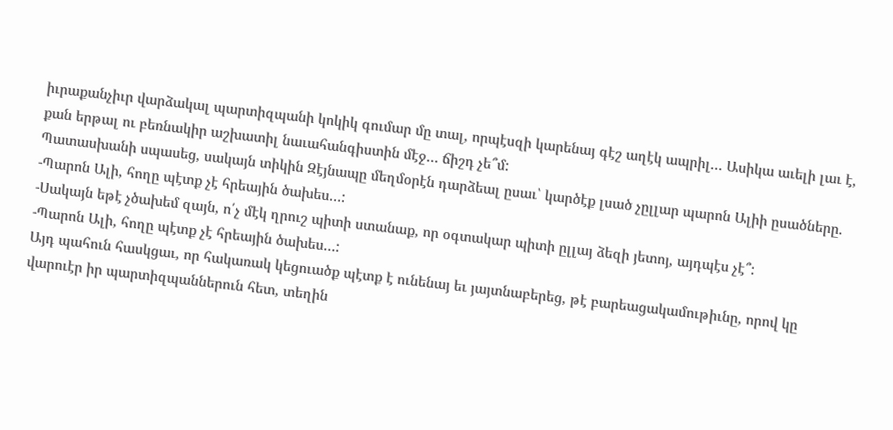իւրաքանչիւր վարձակալ պարտիզպանի կոկիկ գումար մը տալ, որպէսզի կարենայ գէշ աղէկ ապրիլ… Ասիկա աւելի լաւ է, քան երթալ ու բեռնակիր աշխատիլ նաւահանգիստին մէջ… ճիշդ չե՞մ:
Պատասխանի սպասեց, սակայն տիկին Զէյնապը մեղմօրէն դարձեալ ըսաւ՝ կարծէք լսած չըլլար պարոն Ալիի ըսածները.
-Պարոն Ալի, հողը պէտք չէ հրեային ծախես…:
-Սակայն եթէ չծախեմ զայն, ո՛չ մէկ ղրուշ պիտի ստանաք, որ օգտակար պիտի ըլլայ ձեզի յետոյ, այդպէս չէ՞:
-Պարոն Ալի, հողը պէտք չէ հրեային ծախես…:
Այդ պահուն հասկցաւ, որ հակառակ կեցուածք պէտք է ունենայ եւ յայտնաբերեց, թէ բարեացակամութիւնը, որով կը վարուէր իր պարտիզպաններուն հետ, տեղին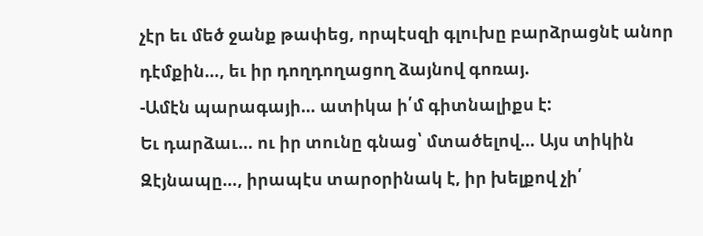չէր եւ մեծ ջանք թափեց, որպէսզի գլուխը բարձրացնէ անոր դէմքին…, եւ իր դողդողացող ձայնով գոռայ.
-Ամէն պարագայի… ատիկա ի՛մ գիտնալիքս է:
Եւ դարձաւ… ու իր տունը գնաց՝ մտածելով… Այս տիկին Զէյնապը…, իրապէս տարօրինակ է, իր խելքով չի՛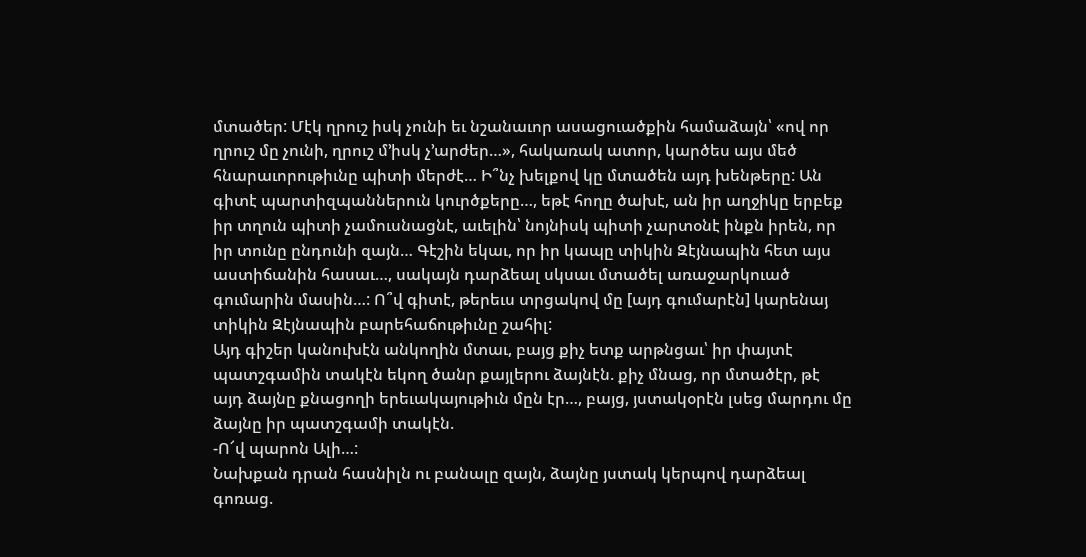մտածեր: Մէկ ղրուշ իսկ չունի եւ նշանաւոր ասացուածքին համաձայն՝ «ով որ ղրուշ մը չունի, ղրուշ մ՚իսկ չ՚արժեր…», հակառակ ատոր, կարծես այս մեծ հնարաւորութիւնը պիտի մերժէ… Ի՞նչ խելքով կը մտածեն այդ խենթերը: Ան գիտէ պարտիզպաններուն կուրծքերը…, եթէ հողը ծախէ, ան իր աղջիկը երբեք իր տղուն պիտի չամուսնացնէ, աւելին՝ նոյնիսկ պիտի չարտօնէ ինքն իրեն, որ իր տունը ընդունի զայն… Գէշին եկաւ, որ իր կապը տիկին Զէյնապին հետ այս աստիճանին հասաւ…, սակայն դարձեալ սկսաւ մտածել առաջարկուած գումարին մասին…: Ո՞վ գիտէ, թերեւս տրցակով մը [այդ գումարէն] կարենայ տիկին Զէյնապին բարեհաճութիւնը շահիլ:
Այդ գիշեր կանուխէն անկողին մտաւ, բայց քիչ ետք արթնցաւ՝ իր փայտէ պատշգամին տակէն եկող ծանր քայլերու ձայնէն. քիչ մնաց, որ մտածէր, թէ այդ ձայնը քնացողի երեւակայութիւն մըն էր…, բայց, յստակօրէն լսեց մարդու մը ձայնը իր պատշգամի տակէն.
-Ո՜վ պարոն Ալի…:
Նախքան դրան հասնիլն ու բանալը զայն, ձայնը յստակ կերպով դարձեալ գոռաց.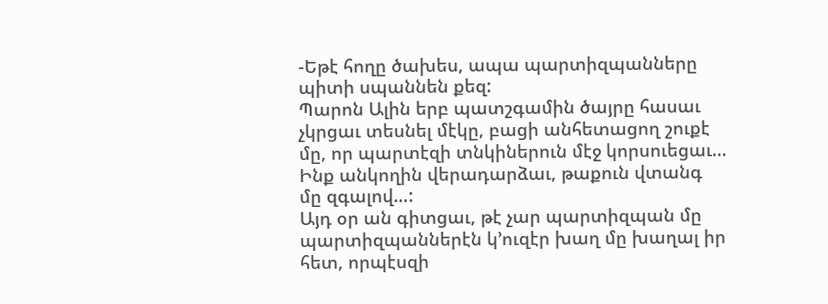-Եթէ հողը ծախես, ապա պարտիզպանները պիտի սպաննեն քեզ:
Պարոն Ալին երբ պատշգամին ծայրը հասաւ չկրցաւ տեսնել մէկը, բացի անհետացող շուքէ մը, որ պարտէզի տնկիներուն մէջ կորսուեցաւ… Ինք անկողին վերադարձաւ, թաքուն վտանգ մը զգալով…:
Այդ օր ան գիտցաւ, թէ չար պարտիզպան մը պարտիզպաններէն կ՚ուզէր խաղ մը խաղալ իր հետ, որպէսզի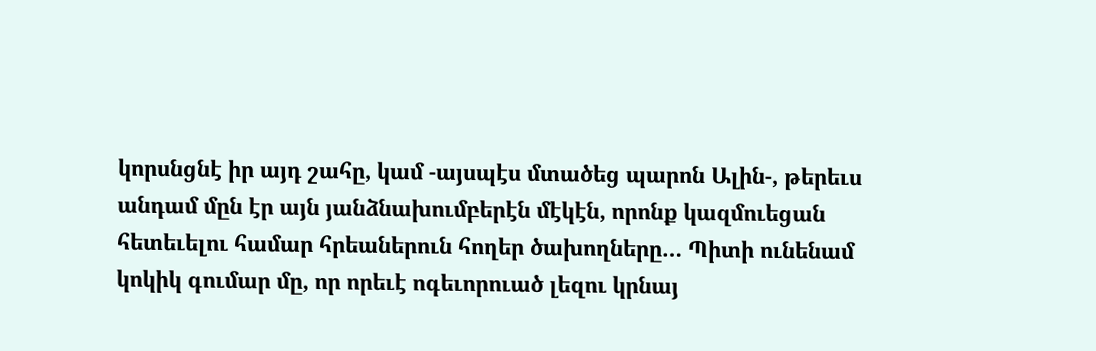կորսնցնէ իր այդ շահը, կամ -այսպէս մտածեց պարոն Ալին-, թերեւս անդամ մըն էր այն յանձնախումբերէն մէկէն, որոնք կազմուեցան հետեւելու համար հրեաներուն հողեր ծախողները… Պիտի ունենամ կոկիկ գումար մը, որ որեւէ ոգեւորուած լեզու կրնայ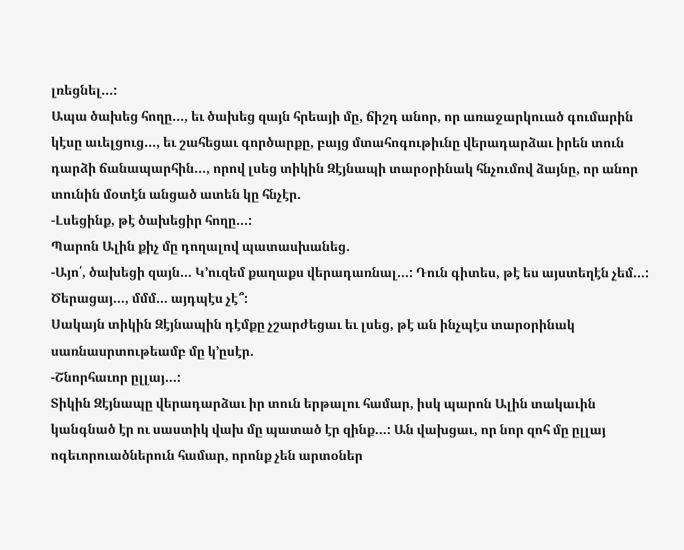լռեցնել…:
Ապա ծախեց հողը…, եւ ծախեց զայն հրեայի մը, ճիշդ անոր, որ առաջարկուած գումարին կէսը աւելցուց…, եւ շահեցաւ գործարքը, բայց մտահոգութիւնը վերադարձաւ իրեն տուն դարձի ճանապարհին…, որով լսեց տիկին Զէյնապի տարօրինակ հնչումով ձայնը, որ անոր տունին մօտէն անցած ատեն կը հնչէր.
-Լսեցինք, թէ ծախեցիր հողը…:
Պարոն Ալին քիչ մը դողալով պատասխանեց.
-Այո՛, ծախեցի զայն… Կ՚ուզեմ քաղաքս վերադառնալ…: Դուն գիտես, թէ ես այստեղէն չեմ…: Ծերացայ…, մմմ… այդպէս չէ՞:
Սակայն տիկին Զէյնապին դէմքը չշարժեցաւ եւ լսեց, թէ ան ինչպէս տարօրինակ սառնասրտութեամբ մը կ՚ըսէր.
-Շնորհաւոր ըլլայ…:
Տիկին Զէյնապը վերադարձաւ իր տուն երթալու համար, իսկ պարոն Ալին տակաւին կանգնած էր ու սաստիկ վախ մը պատած էր զինք…: Ան վախցաւ, որ նոր զոհ մը ըլլայ ոգեւորուածներուն համար, որոնք չեն արտօներ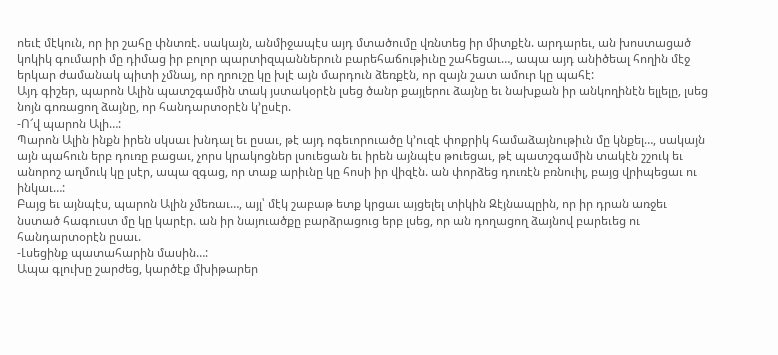ոեւէ մէկուն, որ իր շահը փնտռէ. սակայն, անմիջապէս այդ մտածումը վռնտեց իր միտքէն. արդարեւ, ան խոստացած կոկիկ գումարի մը դիմաց իր բոլոր պարտիզպաններուն բարեհաճութիւնը շահեցաւ…, ապա այդ անիծեալ հողին մէջ երկար ժամանակ պիտի չմնայ, որ ղրուշը կը խլէ այն մարդուն ձեռքէն, որ զայն շատ ամուր կը պահէ:
Այդ գիշեր, պարոն Ալին պատշգամին տակ յստակօրէն լսեց ծանր քայլերու ձայնը եւ նախքան իր անկողինէն ելլելը, լսեց նոյն գոռացող ձայնը, որ հանդարտօրէն կ՚ըսէր.
-Ո՜վ պարոն Ալի…:
Պարոն Ալին ինքն իրեն սկսաւ խնդալ եւ ըսաւ, թէ այդ ոգեւորուածը կ՚ուզէ փոքրիկ համաձայնութիւն մը կնքել…, սակայն այն պահուն երբ դուռը բացաւ, չորս կրակոցներ լսուեցան եւ իրեն այնպէս թուեցաւ, թէ պատշգամին տակէն շշուկ եւ անորոշ աղմուկ կը լսէր, ապա զգաց, որ տաք արիւնը կը հոսի իր վիզէն. ան փորձեց դուռէն բռնուիլ, բայց վրիպեցաւ ու ինկաւ…:
Բայց եւ այնպէս, պարոն Ալին չմեռաւ…, այլ՝ մէկ շաբաթ ետք կրցաւ այցելել տիկին Զէյնապըին, որ իր դրան առջեւ նստած հագուստ մը կը կարէր. ան իր նայուածքը բարձրացուց երբ լսեց, որ ան դողացող ձայնով բարեւեց ու հանդարտօրէն ըսաւ.
-Լսեցինք պատահարին մասին…:
Ապա գլուխը շարժեց, կարծէք մխիթարեր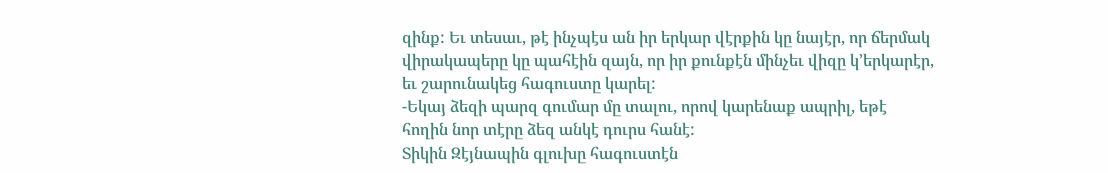զինք: Եւ տեսաւ, թէ ինչպէս ան իր երկար վէրքին կը նայէր, որ ճերմակ վիրակապերը կը պահէին զայն, որ իր քունքէն մինչեւ վիզը կ՚երկարէր, եւ շարունակեց հագուստը կարել:
-Եկայ ձեզի պարզ գումար մը տալու, որով կարենաք ապրիլ, եթէ հողին նոր տէրը ձեզ անկէ դուրս հանէ:
Տիկին Զէյնապին գլուխը հագուստէն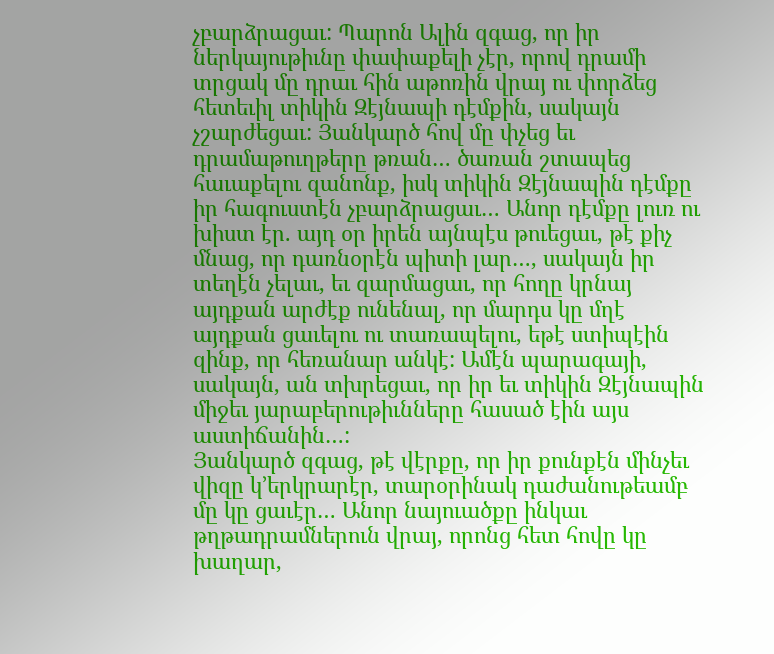չբարձրացաւ: Պարոն Ալին զգաց, որ իր ներկայութիւնը փափաքելի չէր, որով դրամի տրցակ մը դրաւ հին աթոռին վրայ ու փորձեց հետեւիլ տիկին Զէյնապի դէմքին, սակայն չշարժեցաւ: Յանկարծ հով մը փչեց եւ դրամաթուղթերը թռան… ծառան շտապեց հաւաքելու զանոնք, իսկ տիկին Զէյնապին դէմքը իր հագուստէն չբարձրացաւ… Անոր դէմքը լուռ ու խիստ էր. այդ օր իրեն այնպէս թուեցաւ, թէ քիչ մնաց, որ դառնօրէն պիտի լար…, սակայն իր տեղէն չելաւ, եւ զարմացաւ, որ հողը կրնայ այդքան արժէք ունենալ, որ մարդս կը մղէ այդքան ցաւելու ու տառապելու, եթէ ստիպէին զինք, որ հեռանար անկէ: Ամէն պարագայի, սակայն, ան տխրեցաւ, որ իր եւ տիկին Զէյնապին միջեւ յարաբերութիւնները հասած էին այս աստիճանին…:
Յանկարծ զգաց, թէ վէրքը, որ իր քունքէն մինչեւ վիզը կ՚երկրարէր, տարօրինակ դաժանութեամբ մը կը ցաւէր… Անոր նայուածքը ինկաւ թղթադրամներուն վրայ, որոնց հետ հովը կը խաղար,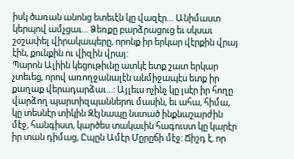իսկ ծառան անոնց ետեւէն կը վազէր… Անիմաստ կերպով ամչցաւ… Ձեռքը բարձրացուց եւ սկսաւ շօշափել վիրակապերը, որոնք իր երկար վէրքին վրայ էին, քունքին ու վիզին վրայ:
Պարոն Ալիին կեցութիւնը ատկէ ետք շատ երկար չտեւեց, որով առողջանալէն անմիջապէս ետք իր քաղաք վերադարձաւ…: Այլեւս ոչինչ կը լսէր իր հողը վարձող պարտիզպաններու մասին, եւ ահա, հիմա, կը տեսնէր տիկին Զէյնապը նստած ինքնաշարժին մէջ, հանգիստ, կարծես տակաւին հագուստ կը կարէր իր տան դիմաց, Ըպըն Ամէր Մըրըճի մէջ: Ճիշդ է, որ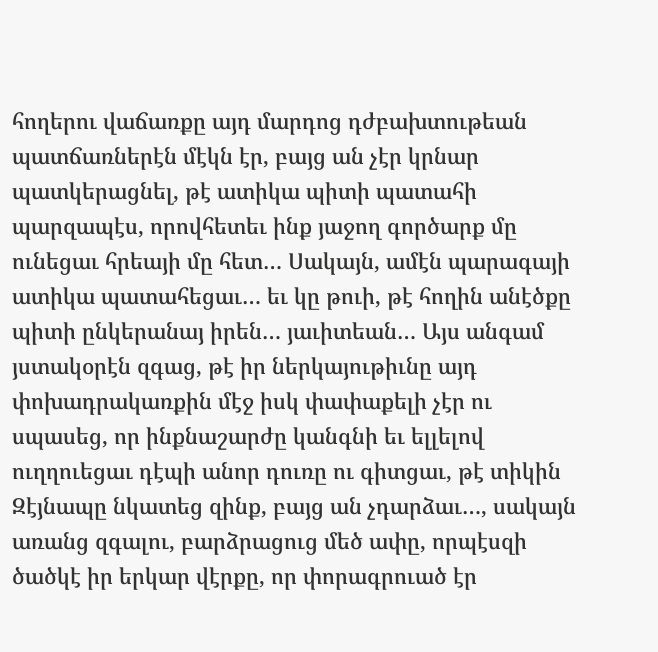հողերու վաճառքը այդ մարդոց դժբախտութեան պատճառներէն մէկն էր, բայց ան չէր կրնար պատկերացնել, թէ ատիկա պիտի պատահի պարզապէս, որովհետեւ ինք յաջող գործարք մը ունեցաւ հրեայի մը հետ… Սակայն, ամէն պարագայի ատիկա պատահեցաւ… եւ կը թուի, թէ հողին անէծքը պիտի ընկերանայ իրեն… յաւիտեան… Այս անգամ յստակօրէն զգաց, թէ իր ներկայութիւնը այդ փոխադրակառքին մէջ իսկ փափաքելի չէր ու սպասեց, որ ինքնաշարժը կանգնի եւ ելլելով ուղղուեցաւ դէպի անոր դուռը ու գիտցաւ, թէ տիկին Զէյնապը նկատեց զինք, բայց ան չդարձաւ…, սակայն առանց զգալու, բարձրացուց մեծ ափը, որպէսզի ծածկէ իր երկար վէրքը, որ փորագրուած էր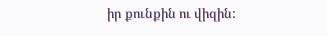իր քունքին ու վիզին: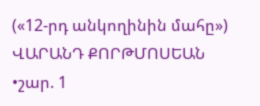(«12-րդ անկողինին մահը»)
ՎԱՐԱՆԴ ՔՈՐԹՄՈՍԵԱՆ
•շար. 1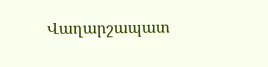Վաղարշապատ